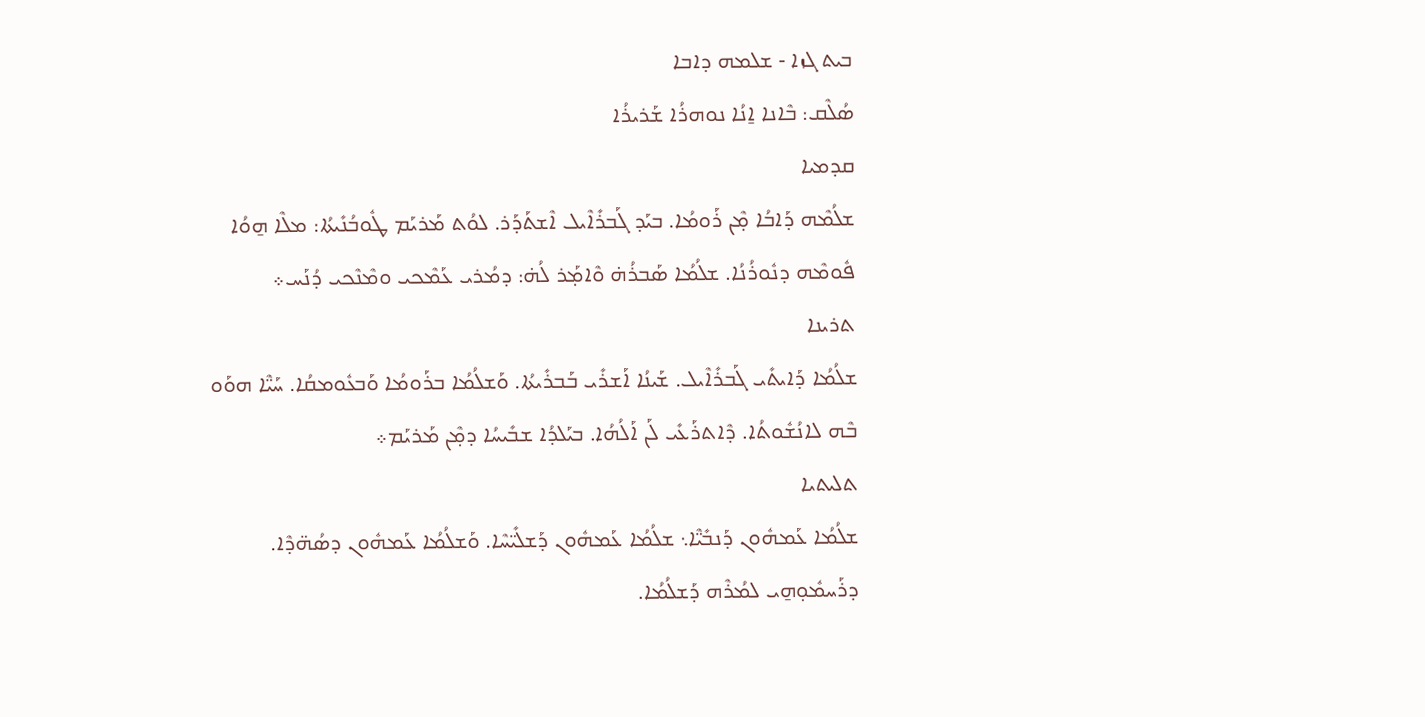ܒܝܬ ܓܙܐ - ܫܠܡܗ ܕܐܒܐ
ܣܳܠܶܩ: ܒܶܐܢܐ ܐ̱ܢܳܐ ܢܘܗܪܳܐ ܫܰܪܝܪܳܐ
ܩܕܡܝܐ
ܫܠܳܡܶܗ ܕܰܐܒܳܐ ܡ̣ܶܢ ܪܰܘܡܳܐ. ܒܝܰܕ ܓܰܒܪܺܐܶܝܠ ‌ܐܶܫܬܰܕܰܪ. ܠܘܳܬ ܡܰܪܝܰܡ ܛܽܘܒܳܢܺܝܬܳܐ: ܡܠܶܐ ܗ̱ܘܳܐ ܦܽܘܡܶܗ ܕܢܽܘܪܳܢܳܐ. ܫܠܳܡܳܐ ܣܰܒܪܳܗ̇ ܘܶܐܡ̣ܰܪ ܠܳܗ̇: ܕܡܳܪܝ ܥܰܡܶܟܝ ܘܡܶܢܶܟܝ ܕܳܢܰܚ܀
ܬܪܝܢܐ
ܫܠܳܡܳܐ ܕܰܐܝܬܺܝ ܓܰܒܪܺܐܶܝܠ. ܫܰܝܢܳܐ ܐܰܫܪܺܝ ܒܰܒܪܺܝܬܳܐ. ܘܰܫܠܳܡܳܐ ܒܪܰܘܡܳܐ ܘܰܒܥܽܘܡܩܳܐ. ܚܰܝ̈ܶܐ ܗܘܰܘ ܒܶܗ ܠܐܢܳܫܽܘܬܳܐ. ܕܶܐܬܪܰܥܺܝ ܠܰܢ ܐܰ‌ܠܳܗܳܐ. ܒܝܰܠܕܳܐ ܫܒܺܝܚܳܐ ܕܡ̣ܶܢ ܡܰܪܝܰܡ܀
ܬܠܝܬܝܐ
ܫܠܳܡܳܐ ܥܰܡܗܽܘܢ ܕܰܢܒܺܝ̈ܶܐ܆ ܫܠܳܡܳܐ ܥܰܡܗܽܘܢ ܕܰܫܠܺܝ̈ܚܶܐ. ܘܰܫܠܳܡܳܐ ܥܰܡܗܽܘܢ ܕܣܳܗ̈ܕܶܐ. ܕܪܰܚܡܽܘ̣ܗ̱ܝ ܠܡܳܪܶܗ ܕܰܫܠܳܡܳܐ.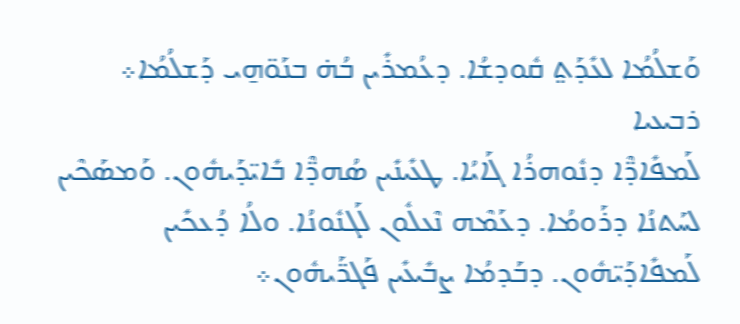ܘܰܫܠܳܡܳܐ ܠܥܺܕܰܬ݀ ܩܽܘܕܫܳܐ. ܕܥܳܡܪܺܝܢ ܒܳܗ̇ ܒܢܰܘ̈ܗ̱ܝ ܕܰܫܠܳܡܳܐ܀
ܪܒܝܥܝܐ
ܠܰܡܦܺܐܕ̈ܶܐ ܕܢܽܘܗܪܳܐ ܓܰܐܝܳܐ. ܛܥܺܝܢܺܝܢ ܣܳܗܕ̈ܶܐ ܒܺܐܝ̈ܕܰܝܗܽܘܢ. ܘܰܡܣܰܟܶܝܢ ܠܚܰܬܢܳܐ ܕܪܰܘܡܳܐ. ܕܥܰܡܶܗ ܢܶܥܠܽܘܢ ܠܰܓܢܽܘܢܳܐ. ܘܠܳܐ ܕܳܥܟܺܝܢ ܠܰܡܦܺܐܕܰܝ̈ܗܽܘܢ. ܕܒܰܕܡܳܐ ܨܒܺܝܥܺܝܢ ܦܰܓܪ̈ܰܝܗܽܘܢ܀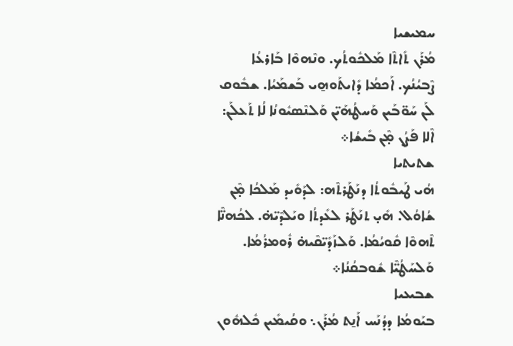ܚܡܝܫܝܐ
ܡܳܪܰܢ ܬܺܐܬܶܐ ܡܰܠܟܽܘܬܳܟ. ܘܢܶܗܘܶܐ ܒܰܐܪܥܳܐ ܨܶܒܝܳܢܳܟ. ܐܰܟܡܳܐ ܕܺܐܝܬܰܘܗ̱ܝ ܒܰܫܡܰܝܳܐ. ܫܒܽܘܩ ܠܰܢ ܚܰܘ̈ܒܰܝܢ ܘܰܚܛܳܗܰܝ̈ܢ ܘܰܠܢܶܣܝܽܘܢܳܐ ܠܳܐ ܬܰܥܠܰܢ: ܐܶܠܐ ܦܰܨܳܢ ܡ̣ܶܢ ܒܺܝܫܳܐ܀
ܫܬܝܬܝܐ
ܗܳܝ ܛܰܝܒܽܘܬܳܐ ܕܢܰܛܰܪܬܶܗ: ܠܕܰܘܺܝܕ ܡܰܠܟܳܐ ܡ̣ܶܢ ܫܳܐܘܳܠ. ܗܺܝ̣ ܬܢܰܛܰܪ ܠܥܺܕܬܳܐ ܘܝܰܠܕܶܝ̈ܗ̇. ܠܟܳܗܢ̈ܶܐ ܬܶܗܘܶܐ ܩܽܘܝܳܡܳܐ. ܘܰܠܙܰܕܺܝ̈ܩܶܝܗ̇ ܪܽܘܡܪܳܡܳܐ. ܘܰܠܚܰܛܳܝ̈ܶܐ ܫܽܘܒܩܳܢܳܐ܀
ܫܒܝܥܝܐ
ܒܝܰܘܡܳܐ ܕܕܳܢܰܚ ܐܰܢ̱ܬ ܡܳܪܰܢ܆ ܘܩܳܝܡܺܝܢ ܟܽܠܗܽܘܢ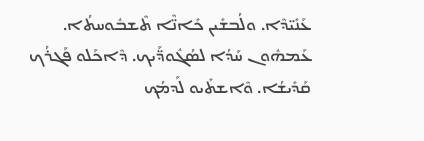ܥܰܢܺܝ̈ܕܶܐ. ܘܠܳܒܫܺܝܢ ܟܺܐܢ̈ܶܐ ܬܶܫܒܽܘܚܬܳܐ. ܥܰܡܗܽܘܢ ܚܰܕܳܐ ܠܣܳܓܽܘܕ̈ܰܝܟ. ܕܶܐܟܰܠܘ ܦܰܓܪܳܟ ܩܰܕܺܝܫܳܐ. ܘܶܐܫܬܺܝܘ ܠܰܕܡܳܟ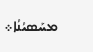ܡܚܰܣܝܳܢܳܐ܀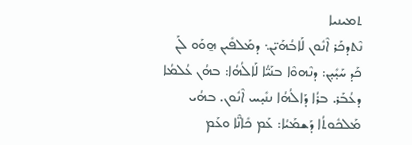ܬܡܝܢܝܐ
ܢܶܬܕܟܰܪ ܐܶܢܽܘܢ ܠܰܐܒܳܗܰܝ̈ܢ܆ ܕܡܰܠܦܺܝܢ ܗ̱ܘܰܘ ܠܰܢ ܟܰܕ ܚܰܝ̣ܺܝ̣ܢ: ܕܢܶܗܘܶܐ ܒܢܰܝ̈ܳܐ ܠܰܐܠܳܗܳܐ: ܒܗܳܢ ܥܳܠܡܳܐ ܕܥܳܒܰܪ. ܒܪܳܐ ܕܰܐ‌ܠܳܗܳܐ ܢܢܺܝ̣ܚ ܐܶܢܽܘܢ. ܒܗܳܝ ܡܰܠܟܽܘܬܳܐ ܕܰܫܡܰܝܳܐ: ܥܰܡ ܟܺܐܢ̈ܶܐ ܘܥܰܡ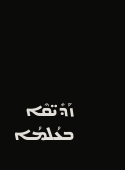ܙܰܕܺܝ̈ܩܶܐ ܒܥܳܠܡܳܐ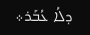ܕܠܳܐ ܥܳܒܰܪ܀